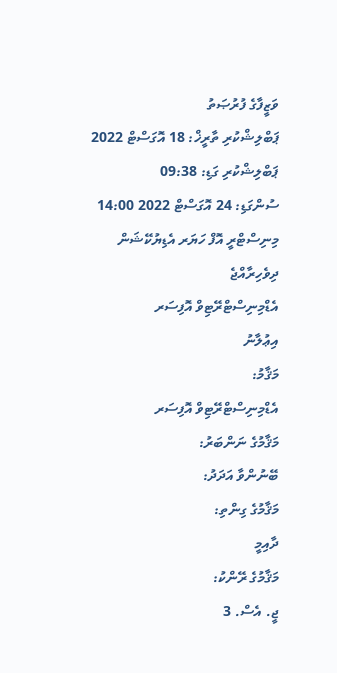ވަޒީފާގެ ފުރުޞަތު
ޕަބްލިޝްކުރި ތާރީޚް: 18 އޮގަސްޓް 2022
ޕަބްލިޝްކުރި ގަޑި: 09:38
ސުންގަޑި: 24 އޮގަސްޓް 2022 14:00
މިނިސްޓްރީ އޮފް ހަޔަރ އެޑިޔުކޭޝަން
ދިވެހިރާއްޖެ
އެޑްމިނިސްޓްރޭޓިވް އޮފިސަރ
އިޢުލާނު
މަޤާމު:
އެޑްމިނިސްޓްރޭޓިވް އޮފިސަރ
މަޤާމުގެ ނަންބަރު:
ބޭނުންވާ އަދަދު:
މަޤާމުގެ ގިންތި:
ދާއިމީ
މަޤާމުގެ ރޭންކު:
ޖީ. އެސް. 3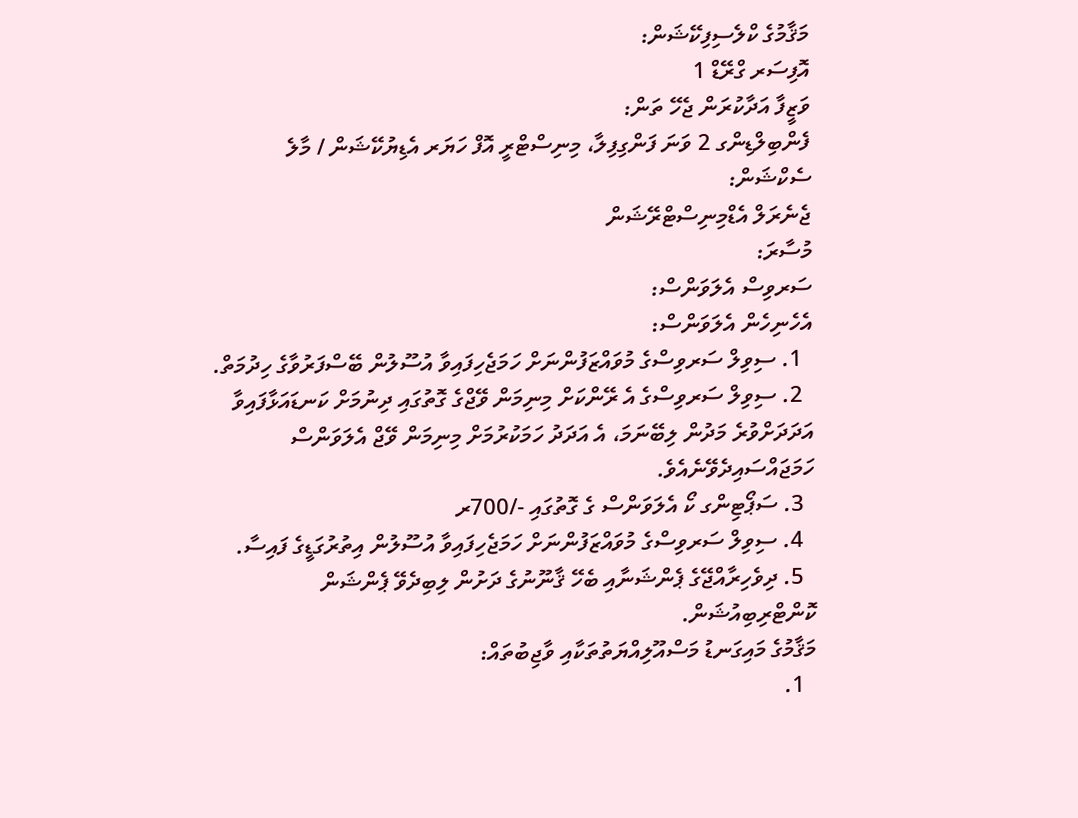މަޤާމުގެ ކްލެސިފިކޭޝަން:
އޮފިސަރ ގްރޭޑް 1
ވަޒީފާ އަދާކުރަން ޖެހޭ ތަން:
ފެންބިލްޑިންގ 2 ވަނަ ފަންގިފިލާ، މިނިސްޓްރީ އޮފް ހަޔަރ އެޑިޔުކޭޝަން / މާލެ
ސެކްޝަން:
ޖެނެރަލް އެޑްމިނިސްޓްރޭޝަން
މުސާރަ:
ސަރވިސް އެލަވަންސް:
އެހެނިހެން އެލަވަންސް:
  1. ސިވިލް ސަރވިސްގެ މުވައްޒަފުންނަށް ހަމަޖެހިފައިވާ އުސޫލުން ބޭސްފަރުވާގެ ހިދުމަތް.
  2. ސިވިލް ސަރވިސްގެ އެ ރޭންކަށް މިނިމަން ވޭޖްގެ ގޮތުގައި ދިނުމަށް ކަނޑައަޅާފައިވާ އަދަދަށްވުރެ މަދުން ލިބޭނަމަ، އެ އަދަދު ހަމަކުރުމަށް މިނިމަން ވޭޖް އެލަވަންސް ހަމަޖައްސައިދެވޭނެއެވެ.
  3. ސަޕޯޓިންގ ކޯ އެލަވަންސް ގެ ގޮތުގައި -/700ރ
  4. ސިވިލް ސަރވިސްގެ މުވައްޒަފުންނަށް ހަމަޖެހިފައިވާ އުސޫލުން އިތުރުގަޑީގެ ފައިސާ.
  5. ދިވެހިރާއްޖޭގެ ޕެންޝަނާއި ބެހޭ ޤާނޫނުގެ ދަށުން ލިބިދެވޭ ޕެންޝަން ކޮންޓްރިބިއުޝަން.
މަޤާމުގެ މައިގަނޑު މަސްއޫލިއްޔަތުތަކާއި ވާޖިބުތައް:
  1.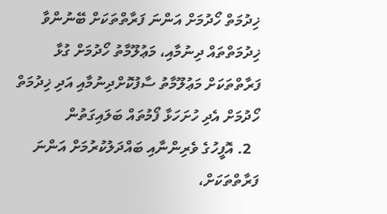ޚިދުމަތް ހޯދުމަށް އަންނަ ފަރާތްތަކަށް ބޭނުންވާ ޚިދުމަތްތައް ދިނުމާއި، މަޢުލޫމާތު ހޯދުމަށް ގުޅާ ފަރާތްތަކަށް މަޢުލޫމާތު ސާފުކޮށްދިނުމާއި އަދި ޚިދުމަތް ހޯދުމަށް އެދި ހުށަހަޅާ ފޯމުތައް ބަލައިގަތުން
  2. އޮފީހުގެ ވެރިންނާއި ބައްދަލުކުރުމަށް އަންނަ ފަރާތްތަކަށް،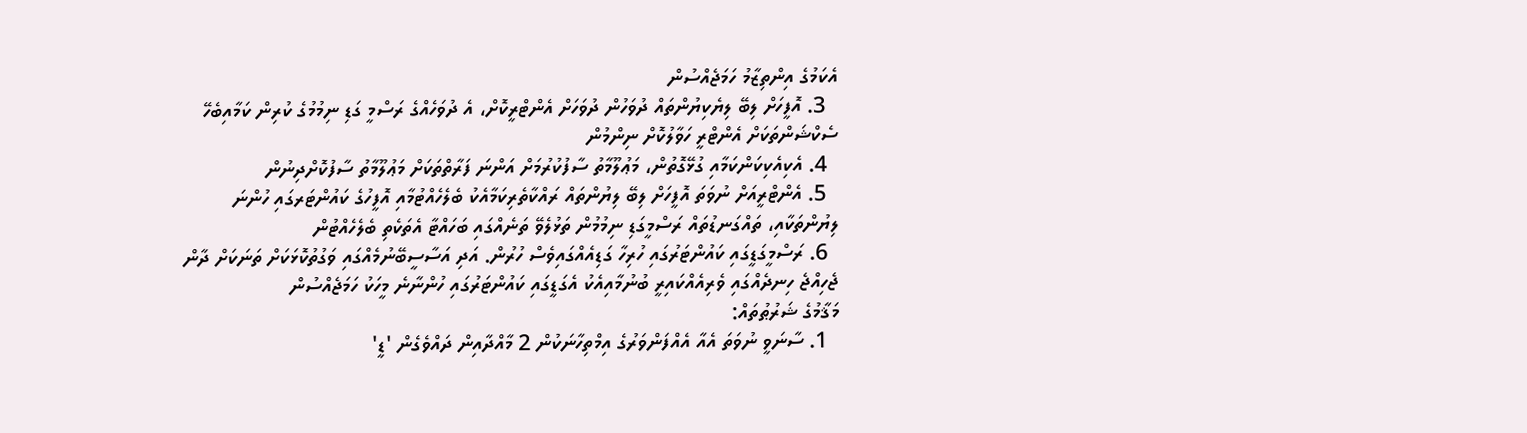އެކަމުގެ އިންތިޒާމު ހަމަޖެއްސުން
  3. އޮފީހަށް ލިބޭ ލިޔެކިޔުންތައް ދުވަހުން ދުވަހަށް އެންޓްރީކޮށް، އެ ދުވަހެއްގެ ރަސްމީ ގަޑި ނިމުމުގެ ކުރިން ކަމާއިބެހޭ ސެކްޝަންތަކަށް އެންޓްރީ ހަވާލުކޮށް ނިންމުން
  4. އެކިއެކިކަންކަމާއި ގުޅޭގޮތުން، މަޢުލޫމާތު ސާފުކުރުމަށް އަންނަ ފަރާތްތަކަށް މަޢުލޫމާތު ސާފުކޮށްދިނުން
  5. އެންޓްރީއަށް ނުވަތަ އޮފީހަށް ލިބޭ ލިޔުންތައް ރައްކާތެރިކަމާއެކު ބެލެހެއްޓުމާއި އޮފީހުގެ ކައުންޓަރގައި ހުންނަ ލިޔުންތަކާއި، ތައްގަނޑުތައް ރަސްމީގަޑި ނިމުމުން ތަޅުލެވޭ ތަނެއްގައި ބަހައްޓާ އެތަކެތި ބެލެހެއްޓުން
  6. ރަސްމީގަޑީގައި ކައުންޓަރުގައި ހުރިހާ ގަޑިއެއްގައިވެސް ހުރުން. އަދި އަސާސީބޭނުމެއްގައި ވަގުތުކޮޅަކަށް ތަނަކަށް ދާން ޖެހިއްޖެ ހިނދެއްގައި ވެރިއެއްކައިރީ ބުނުމާއިއެކު އެގަޑީގައި ކައުންޓަރުގައި ހުންނާނެ މީހަކު ހަމަޖެއްސުން
މަޤާމުގެ ޝަރުޠުތައް:
  1. ސާނަވީ ނުވަތަ އެއާ އެއްފަންވަރުގެ އިމްތިހާނަކުން 2 މާއްދާއިން ދައްވެގެން 'ޑީ'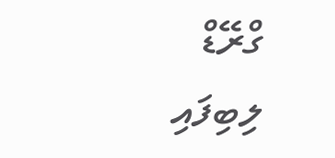ގްރޭޑް ލިބިފައި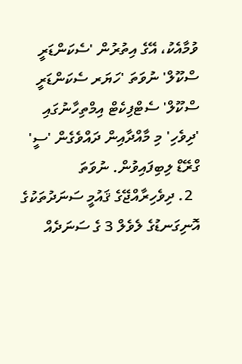ވުމާއެކު، އޭގެ އިތުރުން 'ސެކަންޑަރީ ސްކޫލް' ނުވަތަ 'ހަޔަރ ސެކަންޑަރީ ސްކޫލް' ސެޓްފިކެޓް އިމްތިހާނުގައި 'ދިވެހި' މި މާއްދާއިން ދައްވެގެން 'ސީ' ގްރޭޑް ލިބިފައިވުން. ނުވަތަ
  2. ދިވެހިރާއްޖޭގެ ޤައުމީ ސަނަދުތަކުގެ އޮނިގަނޑުގެ ލެވެލް 3 ގެ ސަނަދެއް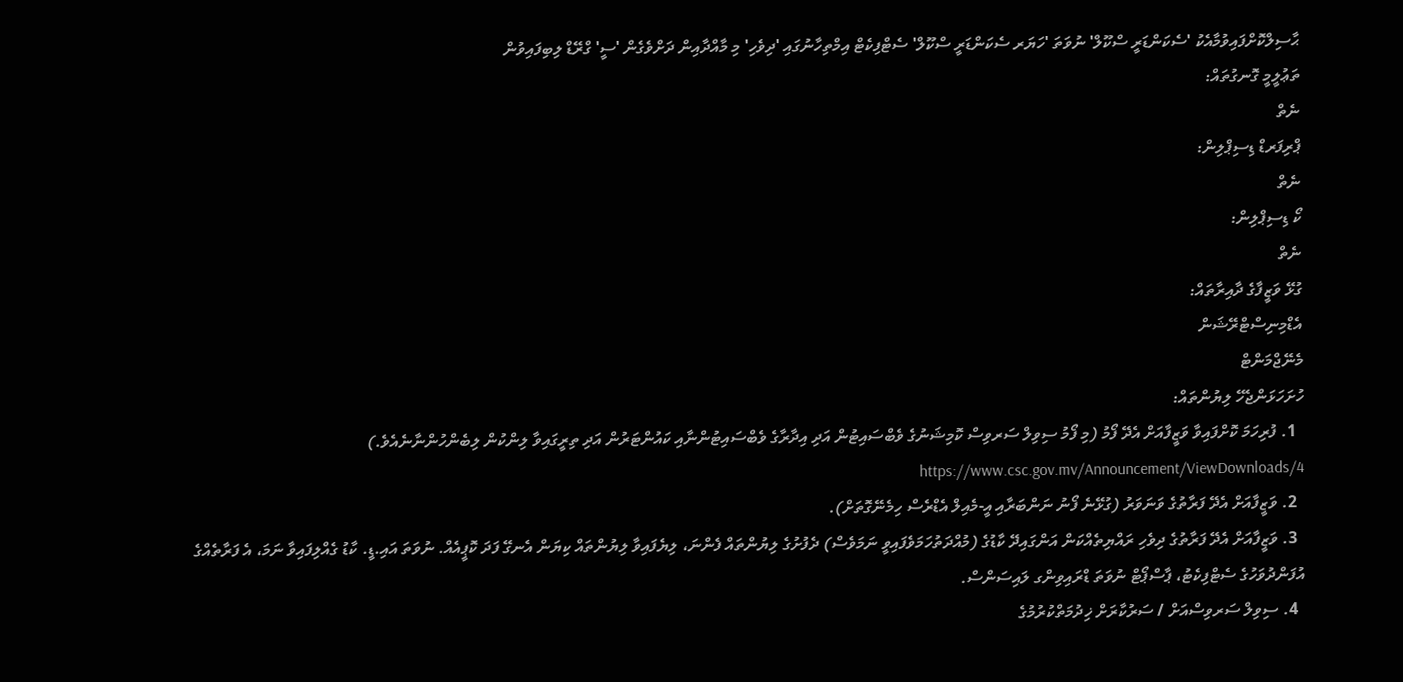ޙާސިލްކޮށްފައިވުމާއެކު 'ސެކަންޑަރީ ސްކޫލް' ނުވަތަ 'ހަޔަރ ސެކަންޑަރީ ސްކޫލް' ސެޓްފިކެޓް އިމްތިހާނުގައި 'ދިވެހި' މި މާއްދާއިން ދަށްވެގެން 'ސީ' ގްރޭޑް ލިބިފައިވުން
ތަޢުލީމީ ގޮނގުތައް:
ނެތް
ޕްރިފަރޑް ޑިސިޕްލިން:
ނެތް
ކޯ ޑިސިޕްލިން:
ނެތް
ގުޅޭ ވަޒީފާގެ ދާއިރާތައް:
އެޑްމިނިސްޓްރޭޝަން
މެނޭޖްމަންޓް
ހުށަހަޅަންޖެހޭ ލިޔުންތައް:
  1. ފުރިހަމަ ކޮށްފައިވާ ވަޒީފާއަށް އެދޭ ފޯމު (މި ފޯމު ސިވިލް ސަރވިސް ކޮމިޝަނުގެ ވެބްސައިޓުން އަދި އިދާރާގެ ވެބްސައިޓުންނާއި ކައުންޓަރުން އަދި ތިރީގައިވާ ލިންކުން ލިބެންހުންނާނެއެވެ.) https://www.csc.gov.mv/Announcement/ViewDownloads/4
  2. ވަޒީފާއަށް އެދޭ ފަރާތުގެ ވަނަވަރު (ގުޅޭނެ ފޯނު ނަންބަރާއި އީ-މެއިލް އެޑްރެސް ހިމެނޭގޮތަށް).
  3. ވަޒީފާއަށް އެދޭ ފަރާތުގެ ދިވެހި ރައްޔިތެއްކަން އަންގައިދޭ ކާޑުގެ (މުއްދަތުހަމަވެފައިވީ ނަމަވެސް) ދެފުށުގެ ލިޔުންތައް ފެންނަ، ލިޔެފައިވާ ލިޔުންތައް ކިޔަން އެނގޭ ފަދަ ކޮޕީއެއް. ނުވަތަ އައި.ޑީ. ކާޑު ގެއްލިފައިވާ ނަމަ، އެ ފަރާތެއްގެ އުފަންދުވަހުގެ ސެޓްފިކެޓު، ޕާސްޕޯޓް ނުވަތަ ޑްރައިވިންގ ލައިސަންސް.
  4. ސިވިލް ސަރވިސްއަށް / ސަރުކާރަށް ޚިދުމަތްކުރުމުގެ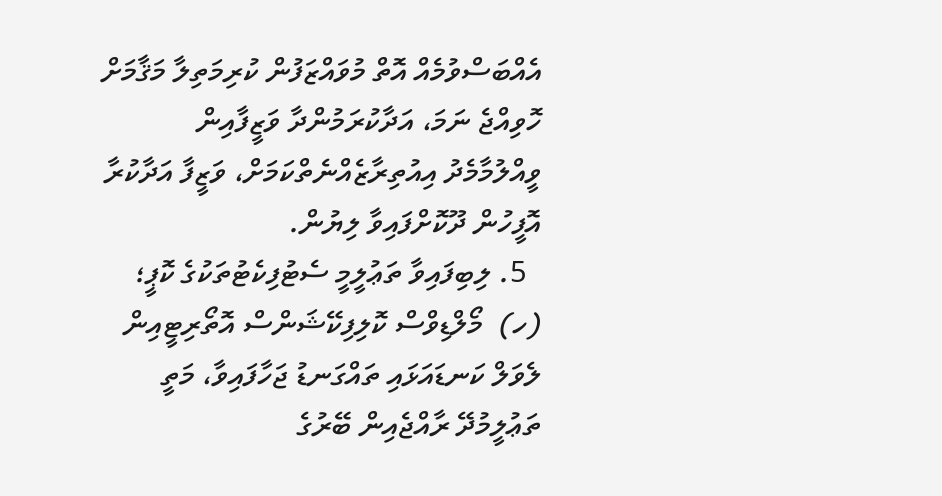އެއްބަސްވުމެއް އޮތް މުވައްޒަފުން ކުރިމަތިލާ މަޤާމަށް ހޮވިއްޖެ ނަމަ، އަދާކުރަމުންދާ ވަޒީފާއިން ވީއްލުމާމެދު އިއުތިރާޒެއްނެތްކަމަށް، ވަޒީފާ އަދާކުރާ އޮފީހުން ދޫކޮށްފައިވާ ލިޔުން.
  5. ލިބިފައިވާ ތަޢުލީމީ ސެޓުފިކެޓުތަކުގެ ކޮޕީ؛
(ހ)  މޯލްޑިވްސް ކޮލިފިކޭޝަންސް އޮތޯރިޓީއިން ލެވަލް ކަނޑައަޅައި ތައްގަނޑު ޖަހާފައިވާ، މަތީ ތަޢުލީމުދޭ ރާއްޖެއިން ބޭރުގެ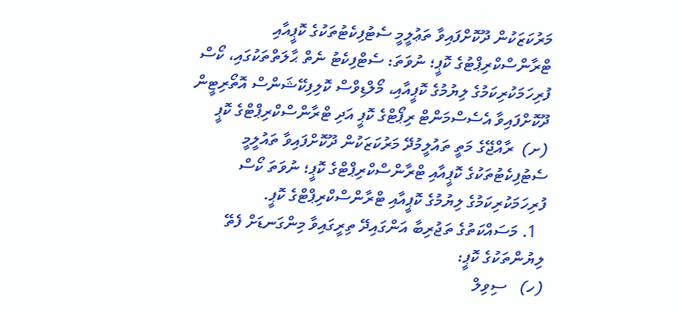މަރުކަޒަކުން ދޫކޮށްފައިވާ ތަޢުލީމީ ސެޓުފިކެޓުތަކުގެ ކޮޕީއާއި ޓްރާންސްކްރިޕްޓުގެ ކޮޕީ؛ ނުވަތަ: ސެޓްފިކެޓު ނެތް ޙާލަތްތަކުގައި، ކޯސް ފުރިހަމަކުރިކަމުގެ ލިޔުމުގެ ކޮޕީއާއި، މޯލްޑިވްސް ކޮލިފިކޭޝަންސް އޮތޯރިޓީން ދޫކޮށްފައިވާ އެސެސްމަންޓް ރިޕޯޓްގެ ކޮޕީ އަދި ޓްރާންސްކްރިޕްޓްގެ ކޮޕީ
(ށ)  ރާއްޖޭގެ މަތީ ތައުލީމުދޭ މަރުކަޒަކުން ދޫކޮށްފައިވާ ތައުލީމީ ސެޓުފިކެޓުތަކުގެ ކޮޕީއާއި ޓްރާންސްކްރިޕްޓްގެ ކޮޕީ؛ ނުވަތަ ކޯސް ފުރިހަމަކުރިކަމުގެ ލިޔުމުގެ ކޮޕީއާއި ޓްރާންސްކްރިޕްޓްގެ ކޮޕީ.
  1. މަސައްކަތުގެ ތަޖުރިބާ އަންގައިދޭ ތިރީގައިވާ މިންގަނޑަށް ފެތޭ ލިޔުންތަކުގެ ކޮޕީ:
(ހ)   ސިވިލް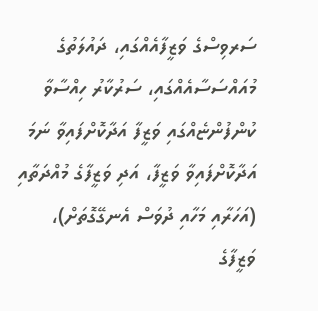ސަރވިސްގެ ވަޒީފާއެއްގައި، ދައުލަތުގެ މުއައްސަސާއެއްގައި، ސަރުކާރު ހިއްސާވާ ކުންފުންޏެއްގައި ވަޒީފާ އަދާކޮށްފައިވާ ނަމަ އަދާކޮށްފައިވާ ވަޒީފާ، އަދި ވަޒީފާގެ މުއްދަތާއި (އަހަރާއި މަހާއި ދުވަސް އެނގޭގޮތަށް)، ވަޒީފާގެ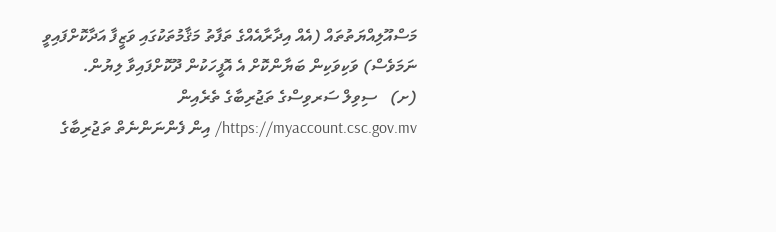މަސްއޫލިއްޔަތުތައް (އެއް އިދާރާއެއްގެ ތަފާތު މަޤާމުތަކުގައި ވަޒީފާ އަދާކޮށްފައިވީ ނަމަވެސް) ވަކިވަކިން ބަޔާންކޮށް އެ އޮފީހަކުން ދޫކޮށްފައިވާ ލިޔުން.
(ށ)   ސިވިލް ސަރވިސްގެ ތަޖުރިބާގެ ތެރެއިން https://myaccount.csc.gov.mv/ އިން ފެންނަންނެތް ތަޖުރިބާގެ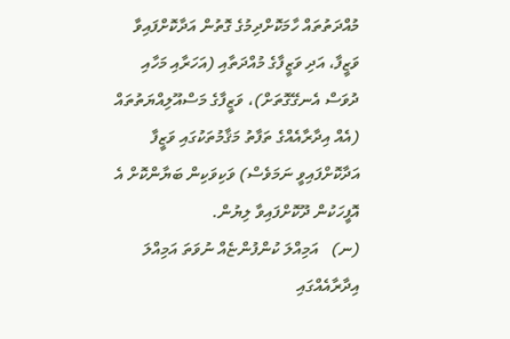މުއްދަތުތައް ހާމަކޮށްދިމުގެ ގޮތުން އަދާކޮށްފައިވާ ވަޒީފާ، އަދި ވަޒީފާގެ މުއްދަތާއި (އަހަރާއި މަހާއި ދުވަސް އެނގޭގޮތަށް)، ވަޒީފާގެ މަސްއޫލިއްޔަތުތައް (އެއް އިދާރާއެއްގެ ތަފާތު މަޤާމުތަކުގައި ވަޒީފާ އަދާކޮށްފައިވީ ނަމަވެސް) ވަކިވަކިން ބަޔާންކޮށް އެ އޮފީހަކުން ދޫކޮށްފައިވާ ލިޔުން.
(ނ)   އަމިއްލަ ކުންފުންޏެއް ނުވަތަ އަމިއްލަ އިދާރާއެއްގައި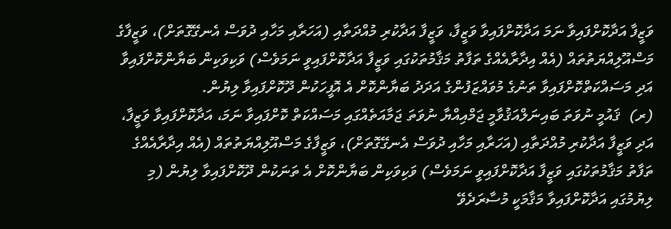ވަޒީފާ އަދާކޮށްފައިވާ ނަމަ އަދާކޮށްފައިވާ ވަޒީފާ، ވަޒީފާ އަދާކުރި މުއްދަތާއި (އަހަރާއި މަހާއި ދުވަސް އެނގޭގޮތަށް)، ވަޒީފާގެ މަސްއޫލިއްޔަތުތައް (އެއް އިދާރާއެއްގެ ތަފާތު މަޤާމުތަކުގައި ވަޒީފާ އަދާކޮށްފައިވީ ނަމަވެސް) ވަކިވަކިން ބަޔާންކޮށްފައިވާ އަދި މަސައްކަތްކޮށްފައިވާ ތަނުގެ މުވައްޒަފުންގެ އަދަދު ބަޔާންކޮށް އެ އޮފީހަކުން ދޫކޮށްފައިވާ ލިޔުން.
(ރ)  ޤައުމީ ނުވަތަ ބައިނަލްއަޤުވާމީ ޖަމްއިއްޔާ ނުވަތަ ޖަމާއަތެއްގައި މަސައްކަތް ކޮށްފައިވާ ނަމަ، އަދާކޮށްފައިވާ ވަޒީފާ، އަދި ވަޒީފާ އަދާކުރި މުއްދަތާއި (އަހަރާއި މަހާއި ދުވަސް އެނގޭގޮތަށް)، ވަޒީފާގެ މަސްއޫލިއްޔަތުތައް (އެއް އިދާރާއެއްގެ ތަފާތު މަޤާމުތަކުގައި ވަޒީފާ އަދާކޮށްފައިވީ ނަމަވެސް) ވަކިވަކިން ބަޔާންކޮށް އެ ތަނަކުން ދޫކޮށްފައިވާ ލިޔުން (މި ލިޔުމުގައި އަދާކޮށްފައިވާ މަޤާމަކީ މުސާރަދެވޭ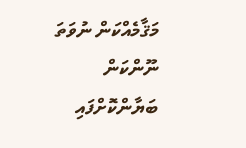މަޤާމެއްކަން ނުވަތަ ނޫންކަން ބަޔާންކޮށްފައި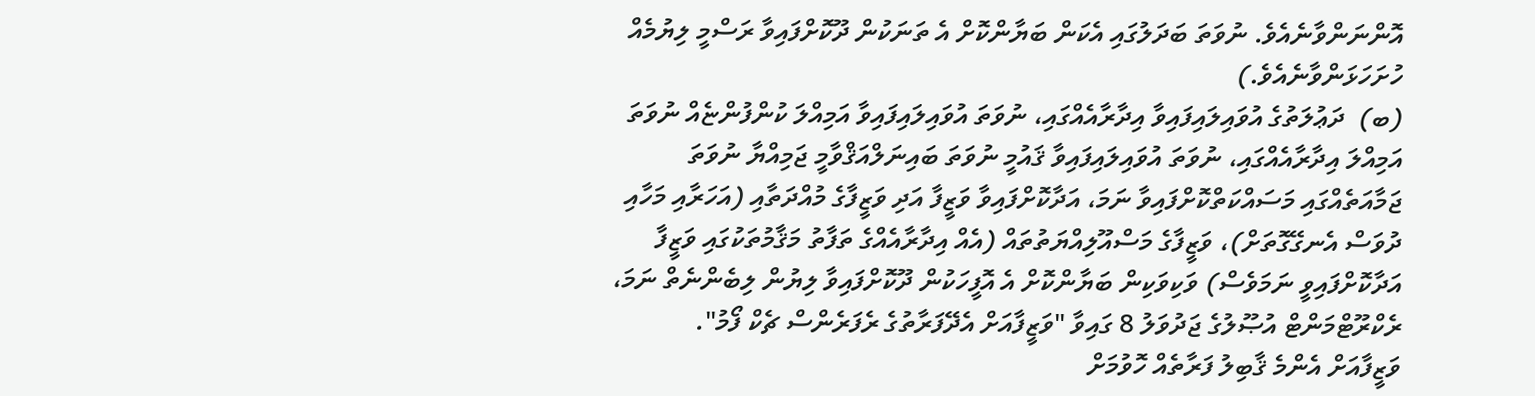އޮންނަންވާނެއެވެ. ނުވަތަ ބަދަލުގައި އެކަން ބަޔާންކޮށް އެ ތަނަކުން ދޫކޮށްފައިވާ ރަސްމީ ލިޔުމެއް ހުށަހަޅަންވާނެއެވެ.)
(ބ)  ދަޢުލަތުގެ އުވައިލައިފައިވާ އިދާރާއެއްގައި، ނުވަތަ އުވައިލައިފައިވާ އަމިއްލަ ކުންފުންޏެއް ނުވަތަ އަމިއްލަ އިދާރާއެއްގައި، ނުވަތަ އުވައިލައިފައިވާ ޤައުމީ ނުވަތަ ބައިނަލްއަޤްވާމީ ޖަމިއްޔާ ނުވަތަ ޖަމާއަތެއްގައި މަސައްކަތްކޮށްފައިވާ ނަމަ، އަދާކޮށްފައިވާ ވަޒީފާ އަދި ވަޒީފާގެ މުއްދަތާއި (އަހަރާއި މަހާއި ދުވަސް އެނގޭގޮތަށް)، ވަޒީފާގެ މަސްއޫލިއްޔަތުތައް (އެއް އިދާރާއެއްގެ ތަފާތު މަޤާމުތަކުގައި ވަޒީފާ އަދާކޮށްފައިވީ ނަމަވެސް) ވަކިވަކިން ބަޔާންކޮށް އެ އޮފީހަކުން ދޫކޮށްފައިވާ ލިޔުން ލިބެންނެތް ނަމަ، ރެކްރޫޓްމަންޓް އުޞޫލުގެ ޖަދުވަލު 8 ގައިވާ "ވަޒީފާއަށް އެދޭފަރާތުގެ ރެފަރެންސް ޗެކް ފޯމު".
ވަޒީފާއަށް އެންމެ ޤާބިލު ފަރާތެއް ހޮވުމަށް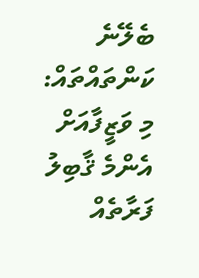ބެލޭނެ ކަންތައްތައް:
މި ވަޒީފާއަށް އެންމެ ޤާބިލު ފަރާތެއް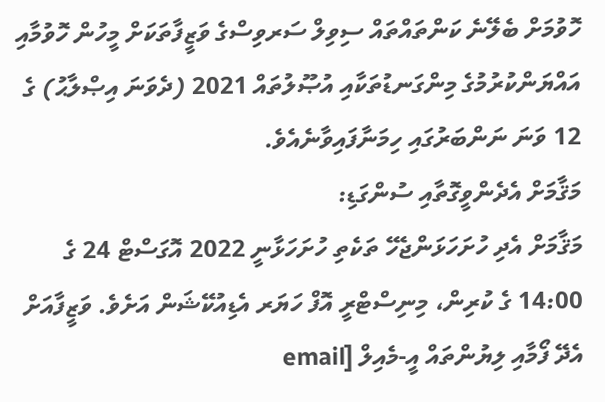ހޮވުމަށް ބެލޭނެ ކަންތައްތައް ސިވިލް ސަރވިސްގެ ވަޒީފާތަކަށް މީހުން ހޮވުމާއި އައްޔަންކުރުމުގެ މިންގަނޑުތަކާއި އުޞޫލުތައް 2021 (ދެވަނަ އިޞްލާޙު) ގެ 12 ވަނަ ނަންބަރުގައި ހިމަނާފައިވާނެއެވެ.
މަޤާމަށް އެދެންވީގޮތާއި ސުންގަޑި:
މަޤާމަށް އެދި ހުށަހަޅަންޖެހޭ ތަކެތި ހުށަހަޅާނީ 2022 އޮގަސްޓް 24 ގެ 14:00 ގެ ކުރިން، މިނިސްޓްރީ އޮފް ހަޔަރ އެޑިއުކޭޝަން އަށެވެ. ވަޒީފާއަށް އެދޭ ފޯމާއި ލިޔުންތައް އީ-މެއިލް [email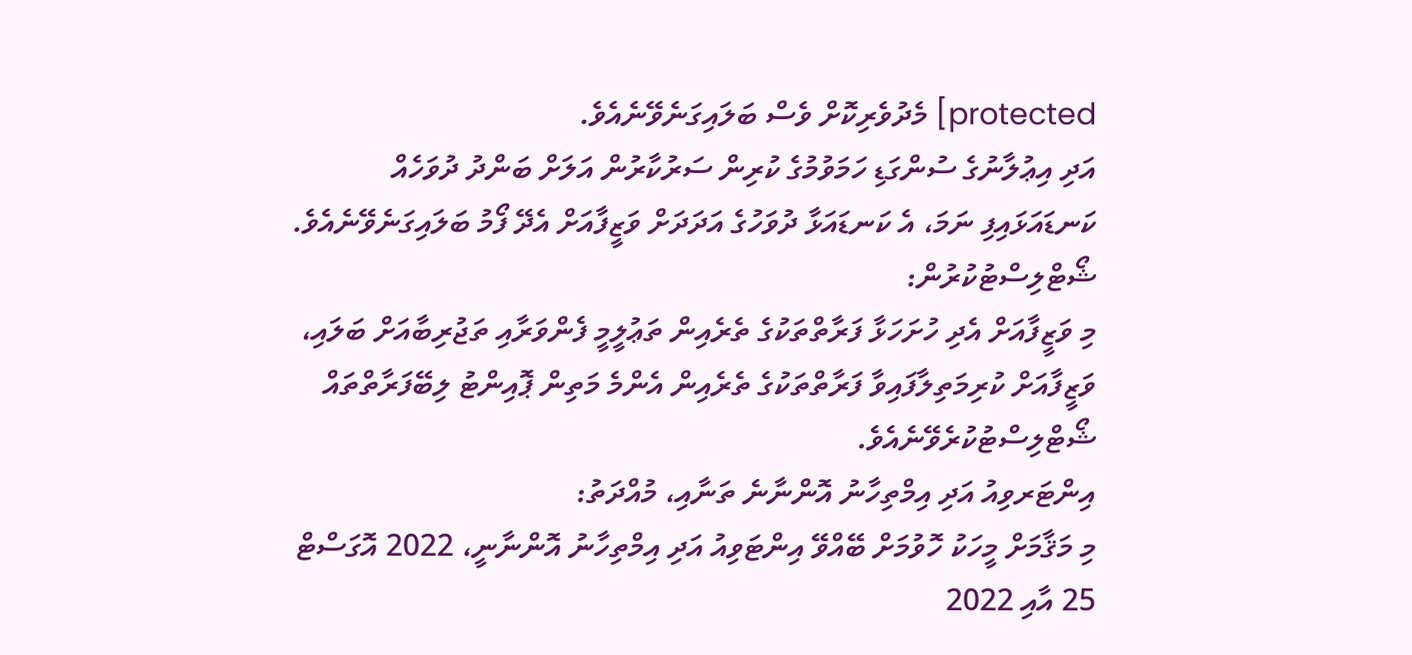protected] މެދުވެރިކޮށް ވެސް ބަލައިގަނެވޭނެއެވެ.
އަދި އިޢުލާނުގެ ސުންގަޑި ހަމަވުމުގެ ކުރިން ސަރުކާރުން އަލަށް ބަންދު ދުވަހެއް ކަނޑައަޅައިފި ނަމަ، އެ ކަނޑައަޅާ ދުވަހުގެ އަދަދަށް ވަޒީފާއަށް އެދޭ ފޯމު ބަލައިގަނެވޭނެއެވެ.
ޝޯޓްލިސްޓުކުރުން:
މި ވަޒީފާއަށް އެދި ހުށަހަޅާ ފަރާތްތަކުގެ ތެރެއިން ތަޢުލީމީ ފެންވަރާއި ތަޖުރިބާއަށް ބަލައި، ވަޒީފާއަށް ކުރިމަތިލާފައިވާ ފަރާތްތަކުގެ ތެރެއިން އެންމެ މަތިން ޕޮއިންޓު ލިބޭފަރާތްތައް ޝޯޓްލިސްޓުކުރެވޭނެއެވެ.
އިންޓަރވިއު އަދި އިމްތިހާނު އޮންނާނެ ތަނާއި، މުއްދަތު:
މި މަޤާމަށް މީހަކު ހޮވުމަށް ބޭއްވޭ އިންޓަވިއު އަދި އިމްތިހާނު އޮންނާނީ، 2022 އޮގަސްޓް 25 އާއި 2022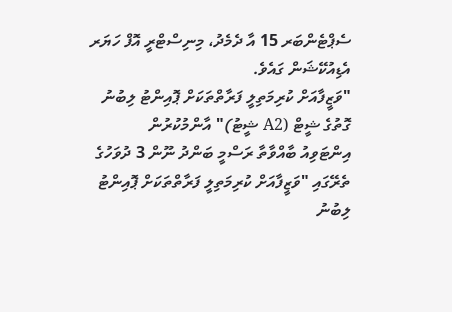ސެޕްޓެންބަރ 15 އާ ދެމެދު، މިނިސްޓްރީ އޮފް ހަޔަރ އެޑިއުކޭޝަން ގައެވެ.
"ވަޒީފާއަށް ކުރިމަތިލީ ފަރާތްތަކަށް ޕޮއިންޓު ލިބުނު ގޮތުގެ ޝީޓް (A2 ޝީޓު)" އާންމުކުރުން
އިންޓަވިއު ބާއްވާތާ ރަސްމީ ބަންދު ނޫން 3 ދުވަހުގެ ތެރޭގައި "ވަޒީފާއަށް ކުރިމަތިލީ ފަރާތްތަކަށް ޕޮއިންޓު ލިބުނު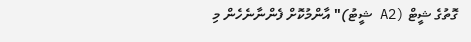ގޮތުގެ ޝީޓް (A2 ޝީޓު)" އާންމުކޮށް ފެންނާނެހެން މި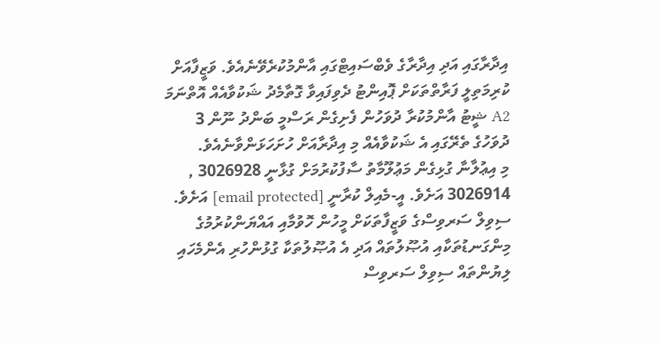އިދާރާގައި އަދި އިދާރާގެ ވެބްސައިޓްގައި އާންމުކުރެވޭނެއެވެ. ވަޒީފާއަށް ކުރިމަތިލީ ފަރާތްތަކަށް ޕޮއިންޓު ދެވިފައިވާ ގޮތާމެދު ޝަކުވާއެއް އޮތްނަމަ A2 ޝީޓު އާންމުކުރާ ދުވަހުން ފެށިގެން ރަސްމީ ބަންދު ނޫން 3 ދުވަހުގެ ތެރޭގައި އެ ޝަކުވާއެއް މި އިދާރާއަށް ހުށަހަޅަންވާނެއެވެ.
މި އިޢުލާނާ ގުޅިގެން މަޢުލޫމާތު ސާފުކުރުމަށް ގުޅާނީ 3026928 , 3026914 އަށެވެ. އީ-މެއިލް ކުރާނީ [email protected] އަށެވެ.
ސިވިލް ސަރވިސްގެ ވަޒީފާތަކަށް މީހުން ހޮވުމާއި އައްޔަންކުރުމުގެ މިންގަނޑުތަކާއި އުޞޫލުތައް އަދި އެ އުޞޫލުތަކާ ގުޅުންހުރި އެންމެހައި ލިޔުންތައް ސިވިލް ސަރވިސް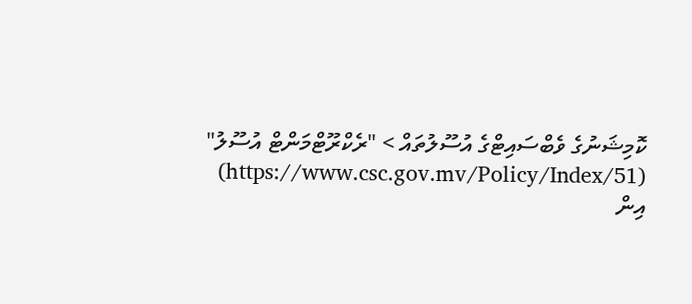ކޮމިޝަނުގެ ވެބްސައިޓްގެ އުސޫލުތައް > "ރެކްރޫޓްމަންޓް އުސޫލު" (https://www.csc.gov.mv/Policy/Index/51) އިން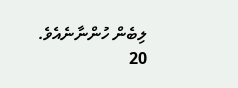ލިބެން ހުންނާނެއެވެ.
20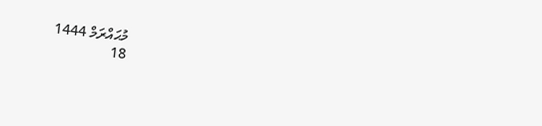މުޙައްރަމް 1444
18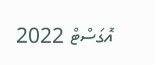އޮގަސްޓް 2022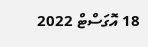18 އޮގަސްޓް 2022